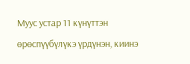Муус устар 11 күнүттэн өрөспүүбүлүкэ үрдүнэн, киинэ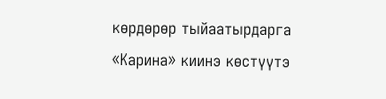көрдөрөр тыйаатырдарга «Карина» киинэ көстүүтэ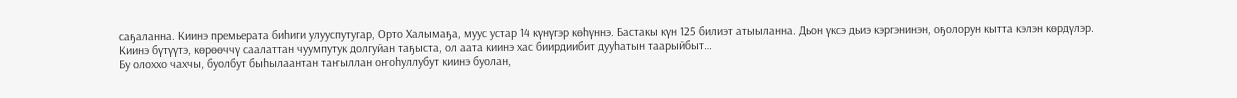саҕаланна. Киинэ премьерата биһиги улууспутугар, Орто Халымаҕа, муус устар 14 күнүгэр көһүннэ. Бастакы күн 125 билиэт атыыланна. Дьон үксэ дьиэ кэргэнинэн, оҕолорун кытта кэлэн көрдүлэр.
Киинэ бүтүүтэ, көрөөччү саалаттан чуумпутук долгуйан таҕыста, ол аата киинэ хас биирдиибит дууһатын таарыйбыт…
Бу олоххо чахчы, буолбут быһылаантан таҥыллан оҥоһуллубут киинэ буолан,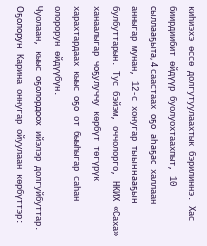киһиэхэ өссө долгутуулаахтык бэрилиннэ. Хас биирдиибит өйдүүр буолуохтаахпыт, 10 сыллааҕыта, 4 саастаах оҕо аһаҕас халлаан анныгар мунан, 12-с хонугар тыыннааҕын булбуттарын. Тус бэйэм, оччолорго, НКИХ «Саха» ханаалыгар чоҕулуччу көрбүт төгүрүк харахтардаах кыыс оҕо от быыһыгар саһан олорорун өйдүүбүн.
Чуолаан, кыыс оҕолордоох ийэлэр долгуйбуттар. Оҕолорун Карина оннугар ойуулаан көрбүттэр: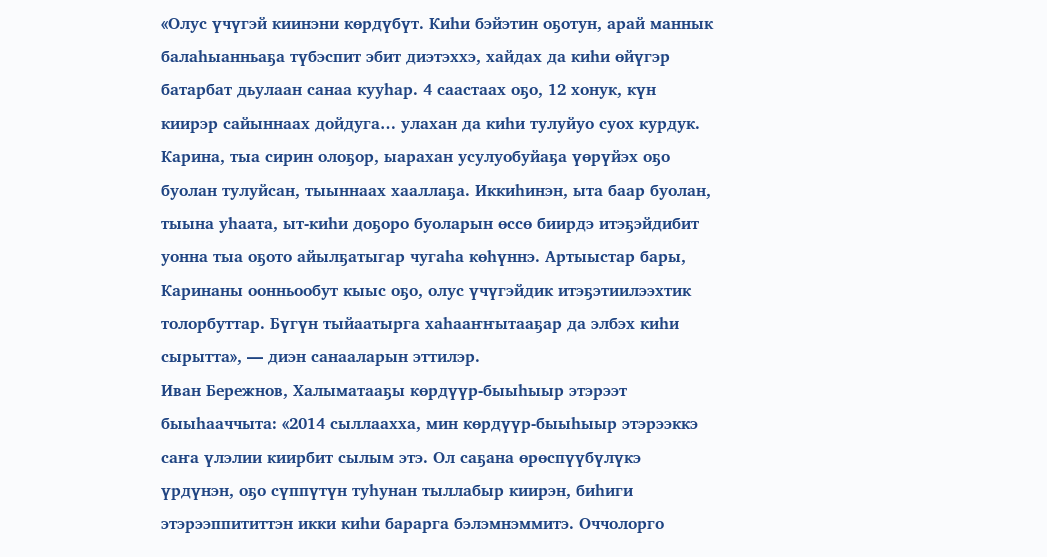«Олус үчүгэй киинэни көрдүбүт. Киһи бэйэтин оҕотун, арай маннык балаһыанньаҕа түбэспит эбит диэтэххэ, хайдах да киһи өйүгэр батарбат дьулаан санаа кууһар. 4 саастаах оҕо, 12 хонук, күн киирэр сайыннаах дойдуга… улахан да киһи тулуйуо суох курдук. Карина, тыа сирин олоҕор, ыарахан усулуобуйаҕа үөрүйэх оҕо буолан тулуйсан, тыыннаах хааллаҕа. Иккиһинэн, ыта баар буолан, тыына уһаата, ыт-киһи доҕоро буоларын өссө биирдэ итэҕэйдибит уонна тыа оҕото айылҕатыгар чугаһа көһүннэ. Артыыстар бары, Каринаны оонньообут кыыс оҕо, олус үчүгэйдик итэҕэтиилээхтик толорбуттар. Бүгүн тыйаатырга хаһааҥҥытааҕар да элбэх киһи сырытта», — диэн санааларын эттилэр.
Иван Бережнов, Халыматааҕы көрдүүр-быыһыыр этэрээт быыһааччыта: «2014 сыллаахха, мин көрдүүр-быыһыыр этэрээккэ саҥа үлэлии киирбит сылым этэ. Ол саҕана өрөспүүбүлүкэ үрдүнэн, оҕо сүппүтүн туһунан тыллабыр киирэн, биһиги этэрээппититтэн икки киһи барарга бэлэмнэммитэ. Оччолорго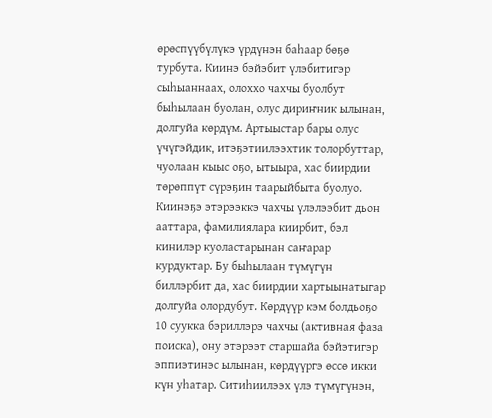өрөспүүбүлүкэ үрдүнэн баһаар бөҕө турбута. Киинэ бэйэбит үлэбитигэр сыһыаннаах, олоххо чахчы буолбут быһылаан буолан, олус дириҥник ылынан, долгуйа көрдүм. Артыыстар бары олус үчүгэйдик, итэҕэтиилээхтик толорбуттар, чуолаан кыыс оҕо, ытыыра, хас биирдии төрөппүт сүрэҕин таарыйбыта буолуо. Киинэҕэ этэрээккэ чахчы үлэлээбит дьон ааттара, фамилиялара киирбит, бэл кинилэр куоластарынан саҥарар курдуктар. Бу быһылаан түмүгүн биллэрбит да, хас биирдии хартыынатыгар долгуйа олордубут. Көрдүүр кэм болдьоҕо 10 суукка бэриллэрэ чахчы (активная фаза поиска), ону этэрээт старшайа бэйэтигэр эппиэтинэс ылынан, көрдүүргэ өссө икки күн уһатар. Ситиһиилээх үлэ түмүгүнэн,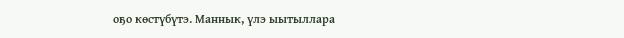оҕо көстүбүтэ. Маннык, үлэ ыытыллара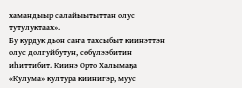хамандыыр салайыытыттан олус тутулуктаах».
Бу курдук дьон саҥа тахсыбыт киинэттэн олус долгуйбутун, сөбүлээбитин иһиттибит. Киинэ Орто Халымаҕа «Кулума» култура киинигэр, муус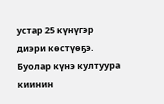устар 25 күнүгэр диэри көстүөҕэ. Буолар күнэ култуура киинин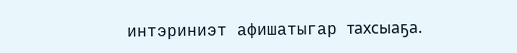интэриниэт афишатыгар тахсыаҕа.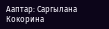Ааптар: Саргылана Кокорина